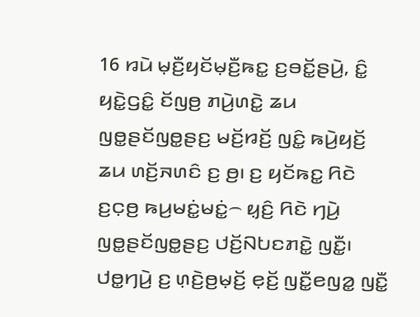16 ꤙꤣꤧ ꤗ꤫ꤢꤪ꤬ꤟꤢꤩꤗ꤫ꤢꤪ꤬ꤒꤢ꤭ ꤢ꤬ꤋꤢꤩ꤭ꤔꤣꤧ꤬, ꤢꤨ꤭ ꤟꤢꤧ꤭ꤞꤢꤨ꤭ ꤢꤩꤜꤥ꤬ ꤊꤣꤧ꤬ꤛꤢꤧ꤭ ꤘꤣ ꤜꤥ꤭ꤔꤢꤩꤜꤥ꤭ꤔꤢ꤬ ꤗꤢꤩ꤬ꤙꤢꤩ꤬ ꤜꤢꤨ꤭ ꤒꤣꤧ꤬ꤟꤢꤩ꤬ ꤘꤣ ꤛꤢꤩ꤬ꤏꤛꤢꤨ ꤢ꤬ ꤥ꤬꤯ ꤢ꤬ ꤟꤢꤩꤒꤢ꤭ ꤖꤢꤧ ꤢ꤬ꤍ꤫ꤥ꤬ ꤒꤣ꤬ꤗꤢꤦ꤭ꤗꤢꤦ꤭꤮ ꤟ꤫ꤢꤨ꤬ ꤖꤢꤧ ꤚꤣꤧ꤬ ꤜꤥ꤭ꤔꤢꤩꤜꤥ꤭ꤔꤢ꤬ ꤓꤢꤩ꤬ꤡꤝꤢꤊꤢꤧ꤭ ꤜꤢꤪ꤭꤯ ꤓꤥ꤭ꤚꤣꤧ꤬ ꤢ꤬ ꤛ꤫ꤢꤧ꤬ꤥ꤬ꤗ꤫ꤢꤩ꤬ ꤕ꤫ꤢꤩ꤬ ꤜꤢꤪ꤭ꤕꤜꤤ꤭ ꤜꤢꤪ꤭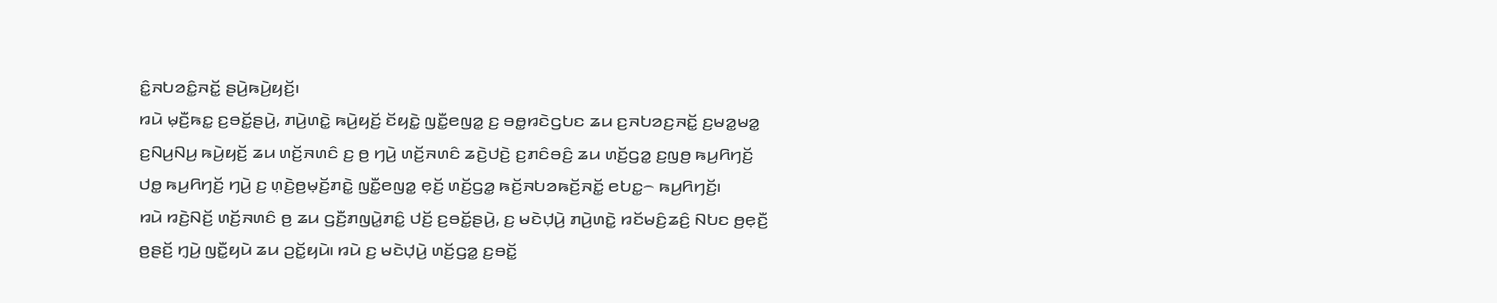ꤢꤨ꤭ꤏꤝꤤꤢꤨ꤭ꤏꤢꤩ꤭ ꤔꤣꤧ꤬ꤒꤣꤧ꤬ꤟꤢꤩ꤬꤯
ꤙꤣꤧ ꤗ꤫ꤢꤪ꤬ꤒꤢ꤭ ꤢ꤬ꤋꤢꤩ꤭ꤔꤣꤧ꤬, ꤊꤣꤧ꤬ꤛꤢꤧ꤭ ꤒꤣꤧ꤬ꤟꤢꤩ꤬ ꤢꤩꤟꤢꤧ꤭ ꤜꤢꤪ꤭ꤕꤜꤤ꤭ ꤢ꤬ ꤋꤥ꤭ꤙꤢꤧꤞꤝꤢ ꤘꤣ ꤢ꤬ꤏꤝꤤꤢ꤬ꤏꤢꤩ꤭ ꤢ꤬ꤗꤤ꤭ꤗꤤ꤭ ꤢ꤬ꤡꤣ꤬ꤡꤣ꤬ ꤒꤣꤧ꤬ꤟꤢꤩ꤬ ꤘꤣ ꤛꤢꤩ꤬ꤏꤛꤢꤨ ꤢ꤬ ꤥ꤬ ꤚꤣꤧ꤬ ꤛꤢꤩ꤬ꤏꤛꤢꤨ ꤘꤢꤧ꤬ꤓꤢꤧ꤬ ꤢ꤬ꤊꤢꤨꤋꤢꤨ꤬ ꤘꤣ ꤛꤢꤩ꤬ꤞꤤ꤭ ꤢ꤬ꤜꤥ꤬ ꤒꤣ꤬ꤖꤚꤢꤩ꤬ ꤓꤥ꤭ ꤒꤣ꤬ꤖꤚꤢꤩ꤬ ꤚꤣꤧ꤬ ꤢ꤬ ꤛ꤫ꤢꤧ꤬ꤥ꤬ꤗ꤫ꤢꤩ꤬ꤊꤢꤧ꤭ ꤜꤢꤪ꤭ꤕꤜꤤ꤭ ꤕ꤫ꤢꤩ꤬ ꤛꤢꤩ꤬ꤞꤤ꤭ ꤒꤢꤩ꤬ꤏꤝꤤꤒꤢꤩ꤬ꤏꤢꤩ꤭ ꤕꤝꤢ꤭꤮ ꤒꤣ꤬ꤖꤚꤢꤩ꤬꤯
ꤙꤣꤧ ꤙꤢꤧ꤬ꤡꤢꤩ꤬ ꤛꤢꤩ꤬ꤏꤛꤢꤨ ꤥ꤬ ꤘꤣ ꤞꤢꤪ꤬ꤊꤜꤣꤧ꤭ꤊꤢꤨ꤭ ꤓꤢꤩ꤬ ꤢ꤬ꤋꤢꤩ꤭ꤔꤣꤧ꤬, ꤢ꤬ ꤗꤢꤧꤓ꤫ꤣꤧ꤬ ꤊꤣꤧ꤬ꤛꤢꤧ꤭ ꤙꤢꤩꤗꤢꤨ꤬ꤘꤢꤨ꤬ ꤡꤝꤢ ꤥ꤬ꤕ꤫ꤢꤪ꤬ ꤥ꤬ꤔꤢꤩ꤬ ꤚ꤫ꤣꤧ꤬ ꤜꤢꤪ꤭ꤟꤣꤧ ꤘꤣ ꤑꤢꤩ꤭ꤟꤣꤧ꤯ ꤙꤣꤧ ꤢ꤬ ꤗꤢꤧꤓ꤫ꤣꤧ꤬ ꤛꤢꤩ꤬ꤞꤤ꤭ ꤢ꤬ꤋꤢꤩ꤭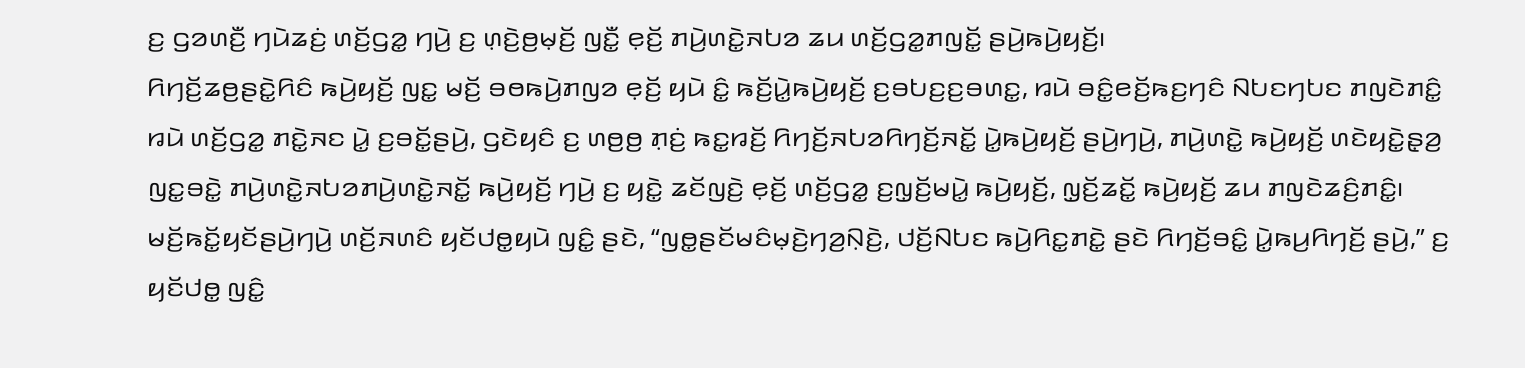ꤢ꤬ ꤞꤤꤛꤢꤪ꤬ ꤚꤣꤧꤘꤢꤦ꤬ ꤛꤢꤩ꤬ꤞꤤ꤭ ꤚꤣꤧ꤬ ꤢ꤬ ꤛ꤫ꤢꤧ꤬ꤥ꤬ꤗ꤫ꤢꤩ꤬ ꤜꤢꤪ꤭ ꤕ꤫ꤢꤩ꤬ ꤊꤣꤧ꤬ꤛꤢꤧ꤭ꤏꤝꤤ ꤘꤣ ꤛꤢꤩ꤬ꤞꤤ꤭ꤊꤜꤢꤩ꤭ ꤔꤣꤧ꤬ꤒꤣꤧ꤬ꤟꤢꤩ꤬꤯
ꤖꤚꤢꤩ꤬ꤘꤥ꤬ꤔꤢꤧ꤭ꤖꤢꤨ ꤒꤣꤧ꤬ꤟꤢꤩ꤬ ꤜꤢ꤭ ꤗꤢꤩ꤬ ꤋꤥꤒꤣꤧ꤬ꤊꤜꤤ ꤕ꤫ꤢꤩ꤬ ꤟꤣꤧ ꤢꤨ꤭ ꤒꤢꤩ꤬ꤣꤧ꤭ꤒꤣꤧ꤬ꤟꤢꤩ꤬ ꤢ꤬ꤋꤝꤢ꤬ꤢ꤬ꤋꤛꤢ꤭, ꤙꤣꤧ ꤋꤢꤨ꤭ꤕꤢꤩ꤬ꤒꤢ꤬ꤚꤢꤨ ꤡꤝꤢꤚꤝꤢ ꤊꤜꤢꤧꤊꤢꤨ꤭ ꤙꤣꤧ ꤛꤢꤩ꤬ꤞꤤ꤭ ꤊꤢꤧ꤭ꤏꤢ ꤣꤧ꤭ ꤢ꤬ꤋꤢꤩ꤭ꤔꤣꤧ꤬, ꤞꤢꤧꤟꤢꤨ ꤢ꤬ ꤛꤥ꤬ꤥ꤬ ꤊ꤫ꤢꤦ꤬ ꤒꤢ꤭ꤙꤢꤩ꤬ ꤖꤚꤢꤩ꤬ꤏꤝꤤꤖꤚꤢꤩ꤬ꤏꤢꤩ꤭ ꤣꤧ꤭ꤒꤣꤧ꤬ꤟꤢꤩ꤬ ꤔꤣꤧ꤬ꤚꤣꤧ꤬, ꤊꤣꤧ꤬ꤛꤢꤧ꤭ ꤒꤣꤧ꤬ꤟꤢꤩ꤬ ꤛꤢꤧꤟꤢꤧ꤭ꤔ꤫ꤤ꤬ ꤜꤢ꤭ꤋꤢꤧ꤭ ꤊꤣꤧ꤬ꤛꤢꤧ꤭ꤏꤝꤤꤊꤣꤧ꤬ꤛꤢꤧ꤭ꤏꤢꤩ꤭ ꤒꤣꤧ꤬ꤟꤢꤩ꤬ ꤚꤣꤧ꤬ ꤢ꤬ ꤟꤢꤧ꤭ ꤘꤢꤩꤜꤢꤧ꤬ ꤕ꤫ꤢꤩ꤬ ꤛꤢꤩ꤬ꤞꤤ꤭ ꤢ꤬ꤜ꤫ꤢꤩ꤬ꤗꤣꤧ꤭ ꤒꤣꤧ꤬ꤟꤢꤩ꤬, ꤜ꤫ꤢꤩ꤬ꤘꤢꤩ꤭ ꤒꤣꤧ꤬ꤟꤢꤩ꤬ ꤘꤣ ꤊꤜꤢꤧꤘꤢꤨ꤬ꤊꤢꤨ꤭꤯
ꤗꤢꤩ꤬ꤒꤢꤩ꤭ꤟꤢꤩꤔꤣꤧ꤬ꤚꤣꤧ꤬ ꤛꤢꤩ꤬ꤏꤛꤢꤨ ꤟꤢꤩꤓꤥ꤭ꤟꤣꤧ ꤜꤢꤨ꤭ ꤔꤢꤧ, “ꤜꤥ꤭ꤔꤢꤩꤗꤢꤨꤗ꤫ꤢꤧ꤬ꤚꤤ꤬ꤡ꤫ꤢꤧ꤬, ꤓꤢꤩ꤬ꤡꤝꤢ ꤒꤣꤧ꤬ꤖꤢ꤭ꤊꤢꤧ꤭ ꤔꤢꤧ ꤖꤚꤢꤩ꤬ꤋꤢꤨ꤭ ꤣꤧ꤭ꤒꤣ꤬ꤖꤚꤢꤩ꤬ ꤔꤣꤧ꤬,” ꤢ꤬ ꤟꤢꤩꤓꤥ꤭ ꤜꤢꤨ꤭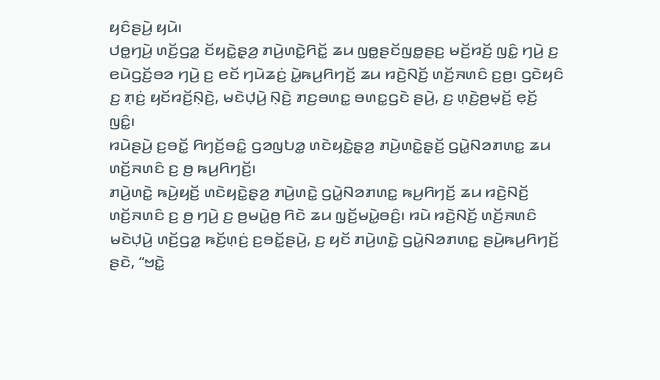ꤟꤢꤨꤔꤣꤧ꤬ ꤟꤣꤧ꤯
ꤓꤥ꤭ꤚꤣꤧ꤬ ꤛꤢꤩ꤬ꤞꤤ꤭ ꤢꤩꤟꤢꤧ꤭ꤔ꤫ꤤ꤬ ꤊꤣꤧ꤬ꤛꤢꤧ꤭ꤖꤢꤩ꤭ ꤘꤣ ꤜꤥ꤭ꤔꤢꤩꤜꤥ꤭ꤔꤢ꤬ ꤗꤢꤩ꤬ꤙꤢꤩ꤬ ꤜꤢꤨ꤭ ꤚꤣꤧ꤬ ꤢ꤬ ꤕꤣꤧꤞꤢꤩ꤬ꤋꤤ ꤚꤣꤧ꤬ ꤢ꤬ ꤕꤢꤩ ꤚꤣꤧꤘꤢꤦ꤬ ꤣꤧ꤭ꤒꤣ꤬ꤖꤚꤢꤩ꤬ ꤘꤣ ꤙꤢꤧ꤬ꤡꤢꤩ꤬ ꤛꤢꤩ꤬ꤏꤛꤢꤨ ꤢ꤬ꤥ꤬꤯ ꤞꤢꤧꤟꤢꤨ ꤢ꤬ ꤊ꤫ꤢꤦ꤬ ꤟꤢꤩꤙꤢꤩ꤬ꤡ꤫ꤢꤧ꤬, ꤗꤢꤧꤓ꤫ꤣꤧ꤬ ꤡ꤫ꤢꤧ꤬ ꤊꤢ꤬ꤋꤛꤢ꤭ ꤋꤛꤢ꤭ꤞꤢꤧ ꤔꤣꤧ꤬, ꤢ꤬ ꤛ꤫ꤢꤧ꤬ꤥ꤬ꤗ꤫ꤢꤩ꤬ ꤕ꤫ꤢꤩ꤬ ꤜꤢꤨ꤭꤯
ꤙꤣꤧꤔꤣꤧ꤬ ꤢ꤬ꤋꤢꤩ꤭ ꤖꤚꤢꤩ꤬ꤋꤢꤨ꤭ ꤞꤤꤜꤝꤤ꤭ ꤛꤢꤧꤟꤢꤧ꤭ꤔ꤫ꤤ꤬ ꤊꤣꤧ꤬ꤛꤢꤧ꤭ꤔ꤫ꤢꤩ꤬ ꤞꤣꤧ꤭ꤡꤤꤊꤛꤢ꤭ ꤘꤣ ꤛꤢꤩ꤬ꤏꤛꤢꤨ ꤢ꤬ ꤥ꤬ ꤒꤣ꤬ꤖꤚꤢꤩ꤬꤯
ꤊꤣꤧ꤬ꤛꤢꤧ꤭ ꤒꤣꤧ꤬ꤟꤢꤩ꤬ ꤛꤢꤧꤟꤢꤧ꤭ꤔ꤫ꤤ꤬ ꤊꤣꤧ꤬ꤛꤢꤧ꤭ ꤞꤣꤧ꤭ꤡꤤꤊꤛꤢ꤭ ꤒꤣ꤬ꤖꤚꤢꤩ꤬ ꤘꤣ ꤙꤢꤧ꤬ꤡꤢꤩ꤬ ꤛꤢꤩ꤬ꤏꤛꤢꤨ ꤢ꤬ ꤥ꤬ ꤚꤣꤧ꤬ ꤢ꤬ ꤥ꤬ꤗꤣꤧ꤭ꤥ꤬ ꤖꤢꤧ ꤘꤣ ꤜ꤫ꤢꤩ꤬ꤗꤣꤧ꤭ꤋꤢꤨ꤬꤯ ꤙꤣꤧ ꤙꤢꤧ꤬ꤡꤢꤩ꤬ ꤛꤢꤩ꤬ꤏꤛꤢꤨ ꤗꤢꤧꤓ꤫ꤣꤧ꤬ ꤛꤢꤩ꤬ꤞꤤ꤭ ꤒꤢꤩ꤬ꤛ꤫ꤢꤦ꤬ ꤢ꤬ꤋꤢꤩ꤭ꤔꤣꤧ꤬, ꤢ꤬ ꤟꤢꤩ ꤊꤣꤧ꤬ꤛꤢꤧ꤭ ꤞꤣꤧ꤭ꤡꤤꤊꤛꤢ꤭ ꤔꤣꤧ꤬ꤒꤣ꤬ꤖꤚꤢꤩ꤬ ꤔꤢꤧ, “ꤠꤢꤧ꤭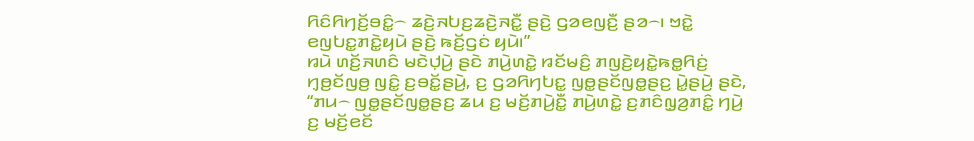ꤖꤢꤨꤖꤚꤢꤩ꤬ꤋꤢꤨ꤭꤮ ꤘꤢꤧ꤬ꤏꤝꤢ꤬ꤘꤢꤧ꤬ꤏꤢꤪ꤭ ꤔꤢꤧ꤬ ꤞꤤꤕꤜꤢꤪ꤬ ꤔꤤ꤮꤯ ꤠꤢꤧ꤭ ꤕꤜꤝꤢ꤭ꤊꤢꤧ꤭ꤟꤣꤧ ꤔꤢꤧ꤬ ꤒꤢꤩ꤬ꤞꤢꤦ ꤟꤣꤧ꤯”
ꤙꤣꤧ ꤛꤢꤩ꤬ꤏꤛꤢꤨ ꤗꤢꤧꤓ꤫ꤣꤧ꤬ ꤔꤢꤧ ꤊꤣꤧ꤬ꤛꤢꤧ꤭ ꤙꤢꤩꤗꤢꤨ꤬ ꤊꤜꤢꤧ꤬ꤟꤢꤧ꤭ꤒꤥ꤭ꤖꤢꤦ꤬ ꤚ꤫ꤥ꤬ꤢꤩꤜꤥ꤬ ꤜꤢꤨ꤭ ꤢ꤬ꤋꤢꤩ꤭ꤔꤣꤧ꤬, ꤢ꤬ ꤞꤤꤖꤚꤝꤢ꤭ ꤜꤥ꤭ꤔꤢꤩꤜꤥ꤭ꤔꤢ꤬ ꤣꤧ꤭ꤔꤣꤧ꤬ ꤔꤢꤧ, “ꤊꤣ꤮ ꤜꤥ꤭ꤔꤢꤩꤜꤥ꤭ꤔꤢ꤬ ꤘꤣ ꤢ꤬ ꤗꤢꤩ꤬ꤊꤣꤧ꤬ꤢꤪ꤭ ꤊꤣꤧ꤬ꤛꤢꤧ꤭ ꤢ꤬ꤊꤢꤨꤜ꤫ꤤ꤬ꤊꤢꤨ꤭ ꤚꤣꤧ꤬ ꤢ꤬ ꤗꤢꤩ꤬ꤕꤢꤩ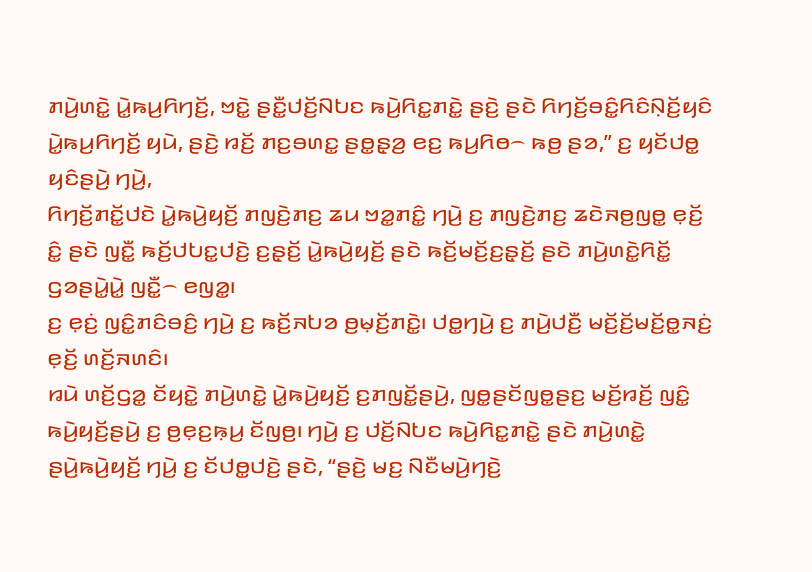ꤊꤣꤧ꤬ꤛꤢꤧ꤭ ꤣꤧ꤭ꤒꤣ꤬ꤖꤚꤢꤩ꤬, ꤠꤢꤧ꤭ ꤔꤢꤪ꤭ꤓꤢꤩ꤬ꤡꤝꤢ ꤒꤣꤧ꤬ꤖꤢ꤭ꤊꤢꤧ꤭ ꤔꤢꤧ꤬ ꤔꤢꤧ ꤖꤚꤢꤩ꤬ꤋꤢꤨ꤭ꤖꤢꤨꤡ꤫ꤢꤩ꤬ꤟꤢꤨ ꤣꤧ꤭ꤒꤣ꤬ꤖꤚꤢꤩ꤬ ꤟꤣꤧ, ꤔꤢꤧ꤬ ꤙꤢꤩ꤬ ꤊꤢ꤬ꤋꤛꤢ꤭ ꤔꤥ꤭ꤔ꤫ꤤ꤬ ꤕꤢ꤬ ꤒꤣ꤬ꤖꤥ꤮ ꤒꤥ꤬ ꤔꤤ,” ꤢ꤬ ꤟꤢꤩꤓꤥ꤭ ꤟꤢꤨꤔꤣꤧ꤬ ꤚꤣꤧ꤬,
ꤖꤚꤢꤩ꤬ꤊꤢꤩ꤭ꤓꤢꤧ ꤣꤧ꤭ꤒꤣꤧ꤬ꤟꤢꤩ꤬ ꤊꤜꤢꤧ꤬ꤊꤢ꤬ ꤘꤣ ꤠꤤ꤭ꤊꤢꤨ꤭ ꤚꤣꤧ꤬ ꤢ꤬ ꤊꤜꤢꤧ꤬ꤊꤢ꤬ ꤘꤢꤧꤏꤥ꤬ꤜꤥ꤭ ꤕ꤫ꤢꤩ꤬ ꤢꤨ꤭ ꤔꤢꤧ ꤜꤢꤪ꤭ ꤒꤢꤩ꤬ꤓꤝꤢ꤭ꤓꤢꤧ꤬ ꤢ꤬ꤔ꤫ꤢꤩ꤬ ꤣꤧ꤭ꤒꤣꤧ꤬ꤟꤢꤩ꤬ ꤔꤢꤧ ꤒꤢꤩ꤬ꤗꤢꤩ꤬ꤢ꤬ꤔ꤫ꤢꤩ꤬ ꤔꤢꤧ ꤊꤣꤧ꤬ꤛꤢꤧ꤭ꤖꤢꤩ꤭ ꤞꤤꤔꤣꤧ꤭ꤣꤧ꤭ ꤜꤢꤪ꤭꤮ ꤕꤜꤤ꤭꤯
ꤢ꤬ ꤕ꤫ꤢꤦ꤬ ꤜꤢꤨ꤭ꤊꤢꤨꤋꤢꤨ꤬ ꤚꤣꤧ꤬ ꤢ꤬ ꤒꤢꤩ꤬ꤏꤝꤤ ꤥ꤬ꤗ꤫ꤢꤩ꤬ꤊꤢꤧ꤭꤯ ꤓꤥ꤭ꤚꤣꤧ꤬ ꤢ꤬ ꤊꤣꤧ꤬ꤓꤢꤪ꤬ ꤗꤢꤩ꤬ꤢꤩ꤬ꤗꤢꤩ꤬ꤥ꤭ꤏꤢꤦ꤬ ꤕ꤫ꤢꤩ꤬ ꤛꤢꤩ꤬ꤏꤛꤢꤨ꤯
ꤙꤣꤧ ꤛꤢꤩ꤬ꤞꤤ꤭ ꤢꤩꤟꤢꤧ꤭ ꤊꤣꤧ꤬ꤛꤢꤧ꤭ ꤣꤧ꤭ꤒꤣꤧ꤬ꤟꤢꤩ꤬ ꤢ꤬ꤊꤜꤢꤩ꤭ꤔꤣꤧ꤬, ꤜꤥ꤭ꤔꤢꤩꤜꤥ꤭ꤔꤢ꤬ ꤗꤢꤩ꤬ꤙꤢꤩ꤬ ꤜꤢꤨ꤭ ꤒꤣꤧ꤬ꤟꤢꤩ꤬ꤔꤣꤧ꤬ ꤢ꤬ ꤥ꤬ꤕ꤫ꤢ꤬ꤒ꤫ꤣ꤬ ꤢꤩꤜꤥ꤬꤯ ꤚꤣꤧ꤬ ꤢ꤬ ꤓꤢꤩ꤬ꤡꤝꤢ ꤒꤣꤧ꤬ꤖꤢ꤭ꤊꤢꤧ꤭ ꤔꤢꤧ ꤊꤣꤧ꤬ꤛꤢꤧ꤭ ꤔꤣꤧ꤬ꤒꤣꤧ꤬ꤟꤢꤩ꤬ ꤚꤣꤧ꤬ ꤢ꤬ ꤢꤩꤓꤥ꤭ꤓꤢꤧ꤬ ꤔꤢꤧ, “ꤔꤢꤧ꤬ ꤗꤢ꤬ ꤡꤢꤪꤗꤣꤧ꤬ꤚꤢꤧ꤬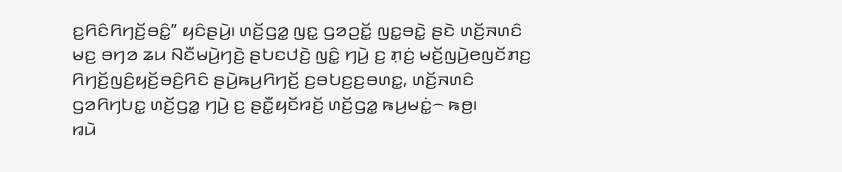ꤢ꤬ꤖꤢꤨꤖꤚꤢꤩ꤬ꤋꤢꤨ꤭” ꤟꤢꤨꤔꤣꤧ꤬꤯ ꤛꤢꤩ꤬ꤞꤤ꤭ ꤜꤢ꤭ ꤞꤤꤑꤢꤩ꤭ ꤜꤢ꤭ꤋꤢꤧ꤭ ꤔꤢꤧ ꤛꤢꤩ꤬ꤏꤛꤢꤨ ꤗꤢ꤬ ꤋꤚꤤ ꤘꤣ ꤡꤢꤪꤗꤣꤧ꤬ꤚꤢꤧ꤬ ꤔꤝꤢꤓꤢꤧ꤬ ꤜꤢꤨ꤭ ꤚꤣꤧ꤬ ꤢ꤬ ꤊ꤫ꤢꤦ꤬ ꤗꤢꤩ꤬ꤜꤣꤧ꤬ꤕꤜꤢꤩꤊꤢ꤬ ꤖꤚꤢꤩ꤬ꤜꤢꤨ꤬ꤟꤢꤩ꤬ꤋꤢꤨ꤬ꤖꤢꤨ ꤔꤣꤧ꤬ꤒꤣ꤬ꤖꤚꤢꤩ꤬ ꤢ꤬ꤋꤝꤢ꤬ꤢ꤬ꤋꤛꤢ꤭, ꤛꤢꤩ꤬ꤏꤛꤢꤨ ꤞꤤꤖꤚꤝꤢ꤭ ꤛꤢꤩ꤬ꤞꤤ꤭ ꤚꤣꤧ꤬ ꤢ꤬ ꤔꤢꤪ꤭ꤟꤢꤩꤙꤢꤩ꤬ ꤛꤢꤩ꤬ꤞꤤ꤭ ꤒꤣ꤬ꤗꤢꤦ꤭꤮ ꤒꤥ꤬꤯
ꤙꤣꤧ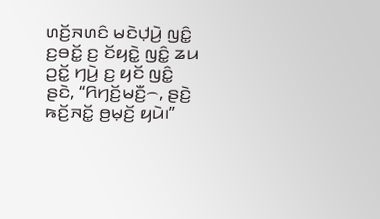ꤛꤢꤩ꤬ꤏꤛꤢꤨ ꤗꤢꤧꤓ꤫ꤣꤧ꤬ ꤜꤢꤨ꤭ ꤢ꤬ꤋꤢꤩ꤭ ꤢ꤬ ꤢꤩꤟꤢꤧ꤭ ꤜꤢꤨ꤭ ꤘꤣ ꤑꤢꤩ꤭ ꤚꤣꤧ꤬ ꤢ꤬ ꤟꤢꤩ ꤜꤢꤨ꤭ ꤔꤢꤧ, “ꤖꤚꤢꤩ꤬ꤗꤢꤪ꤬꤮, ꤔꤢꤧ꤬ ꤒꤢꤩ꤬ꤏꤢꤩ꤭ ꤥ꤬ꤗ꤫ꤢꤩ꤬ ꤟꤣꤧ꤯”